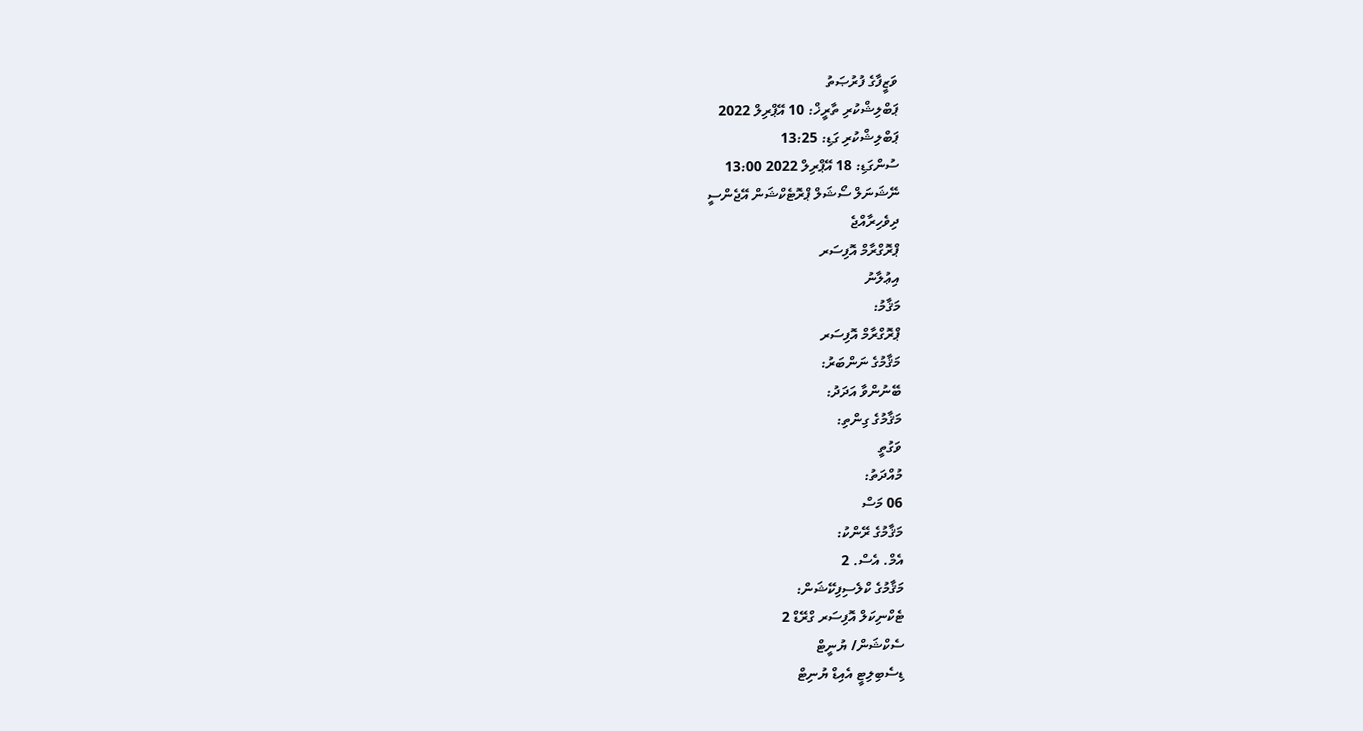ވަޒީފާގެ ފުރުޞަތު
ޕަބްލިޝްކުރި ތާރީޚް: 10 އޭޕްރިލް 2022
ޕަބްލިޝްކުރި ގަޑި: 13:25
ސުންގަޑި: 18 އޭޕްރިލް 2022 13:00
ނޭޝަނަލް ސޯޝަލް ޕްރޮޓެކްޝަން އޭޖެންސީ
ދިވެހިރާއްޖެ
ޕްރޮގްރާމް އޮފިސަރ
އިޢުލާނު
މަޤާމު:
ޕްރޮގްރާމް އޮފިސަރ
މަޤާމުގެ ނަންބަރު:
ބޭނުންވާ އަދަދު:
މަޤާމުގެ ގިންތި:
ވަގުތީ
މުއްދަތު:
06 މަސް
މަޤާމުގެ ރޭންކު:
އެމް. އެސް. 2
މަޤާމުގެ ކްލެސިފިކޭޝަން:
ޓެކްނިކަލް އޮފިސަރ ގްރޭޑް 2
ސެކްޝަން/ ޔުނީޓް
ޑިސެބިލިޓީ އެއިޑް ޔުނިޓް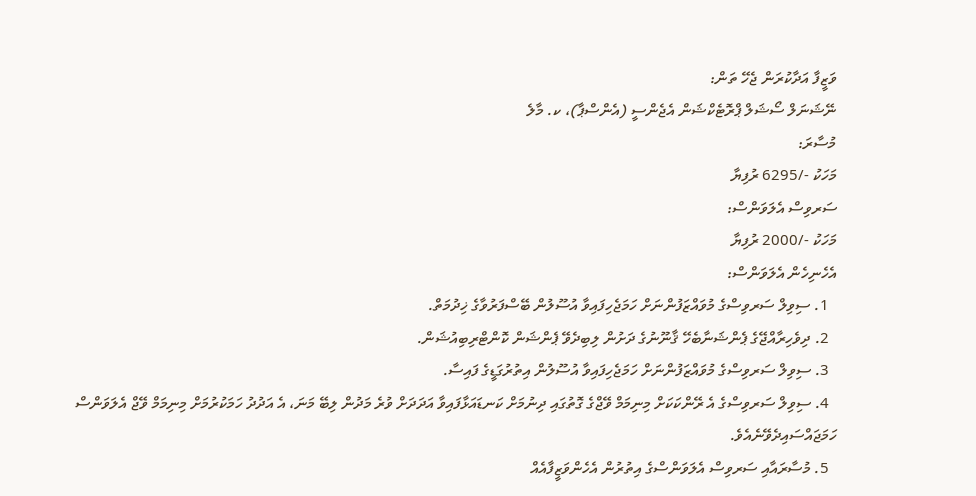ވަޒީފާ އަދާކުރަން ޖެހޭ ތަން:
ނޭޝަނަލް ސޯޝަލް ޕްރޮޓެކްޝަން އެޖެންސީ (އެންސްޕާ)، ކ. މާލެ
މުސާރަ:
މަހަކު -/6295 ރުފިޔާ
ސަރވިސް އެލަވަންސް:
މަހަކު -/2000 ރުފިޔާ
އެހެނިހެން އެލަވަންސް:
  1. ސިވިލް ސަރވިސްގެ މުވައްޒަފުންނަށް ހަމަޖެހިފައިވާ އުސޫލުން ބޭސްފަރުވާގެ ޚިދުމަތް.
  2. ދިވެހިރާއްޖޭގެ ޕެންޝަނާބެހޭ ޤާނޫނުގެ ދަށުން ލިބިދެވޭ ޕެންޝަން ކޮންޓްރިބިއުޝަން.
  3. ސިވިލް ސަރވިސްގެ މުވައްޒަފުންނަށް ހަމަޖެހިފައިވާ އުސޫލުން އިތުރުގަޑީގެ ފައިސާ.
  4. ސިވިލް ސަރވިސްގެ އެ ރޭންކަކަށް މިނިމަމް ވޭޖްގެ ގޮތުގައި ދިނުމަށް ކަނޑައަޅާފައިވާ އަދަދަށް ވުރެ މަދުން ލިބޭ މަނަ، އެ އަދުދު ހަމަކުރުމަށް މިނިމަމް ވޭޖް އެލަވަންސް ހަމަޖައްސައިދެވޭނެއެވެ.
  5. މުސާރައާއި ސަރވިސް އެލަވަންސްގެ އިތުރުން އެހެންވަޒީފާއެއް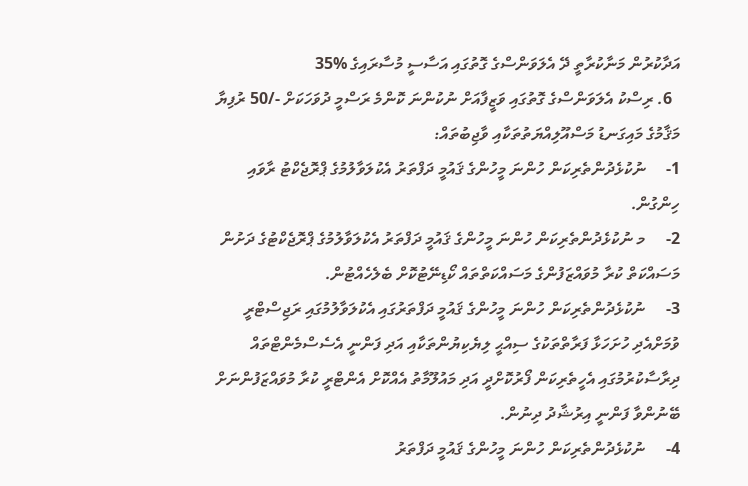އަދާކުރުން މަނާކުރާތީ ދޭ އެލަވަންސްގެ ގޮތުގައި އަސާސީ މުސާރައިގެ %35
  6. ރިސްކު އެލަވަންސްގެ ގޮތުގައި ވަޒީފާއަށް ނުކުންނަ ކޮންމެ ރަސްމީ ދުވަހަކަށް -/50 ރުފިޔާ
މަޤާމުގެ މައިގަނޑު މަސްއޫލިއްޔަތުތަކާއި ވާޖިބުތައް:
1-     ނުކުޅެދުންތެރިކަން ހުންނަ މީހުންގެ ޤައުމީ ދަފްތަރު އެކުލަވާލުމުގެ ޕްރޮޖެކްޓު ރާވައި ހިންގުން.
2-     މ ނުކުޅެދުންތެރިކަން ހުންނަ މީހުންގެ ޤައުމީ ދަފްތަރު އެކުލަވާލުމުގެ ޕްރޮޖެކްޓުގެ ދަށުން މަސައްކަތް ކުރާ މުވައްޒަފުންގެ މަސައްކަތްތައް ކޯޑިނޭޓުކޮށް ބެލެހެއްޓުން.
3-     ނުކުޅެދުންތެރިކަން ހުންނަ މީހުންގެ ޤައުމީ ދަފްތަރުގައި އެކުލަވާލުމުގައި ރަޖިސްޓްރީ ވުމަށްއެދި ހުށަހަޅާ ފަރާތްތަކުގެ ސިއްޙީ ލިޔެކިޔުންތަކާއި އަދި ފަންނީ އެސެސްމެންޓްތައް ދިރާސާކުރުމުގައި އެހީތެރިކަން ފޯރުކޮށްދީ އަދި މައުލޫމާތު އެއްކޮށް އެންޓްރީ ކުރާ މުވައްޒަފުންނަށް ބޭނުންވާ ފަންނީ އިރުޝާދު ދިނުން.
4-     ނުކުޅެދުންތެރިކަން ހުންނަ މީހުންގެ ޤައުމީ ދަފްތަރު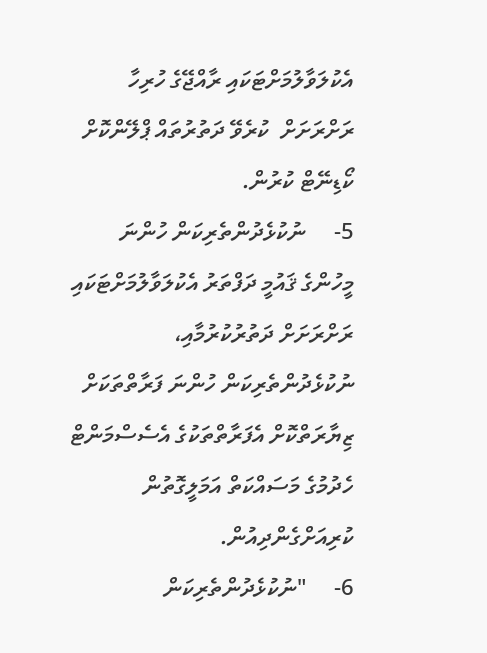އެކުލަވާލުމަށްޓަކައި ރާއްޖޭގެ ހުރިހާ ރަށްރަށަށް  ކުރެވޭ ދަތުރުތައް ޕްލޭންކޮށް ކޯޑިނޭޓް ކުރުން.
5-     ނުކުޅެދުންތެރިކަން ހުންނަ މީހުންގެ ޤައުމީ ދަފްތަރު އެކުލަވާލުމަށްޓަކައި ރަށްރަށަށް ދަތުރުކުރުމާއި، ނުކުޅެދުންތެރިކަން ހުންނަ ފަރާތްތަކަށް ޒިޔާރަތްކޮށް އެފަރާތްތަކުގެ އެސެސްމަންޓް ހެދުމުގެ މަސައްކަތް އަމަލީގޮތުން ކުރިއަށްގެންދިއުން.
6-     "ނުކުޅެދުންތެރިކަން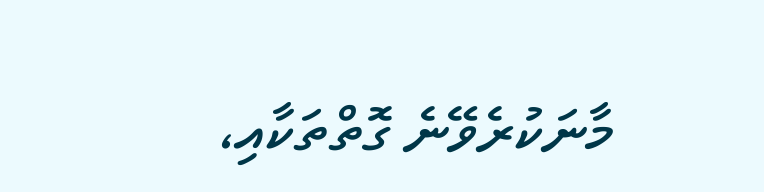މާނަކުރެވޭނެ ގޮތްތަކާއި،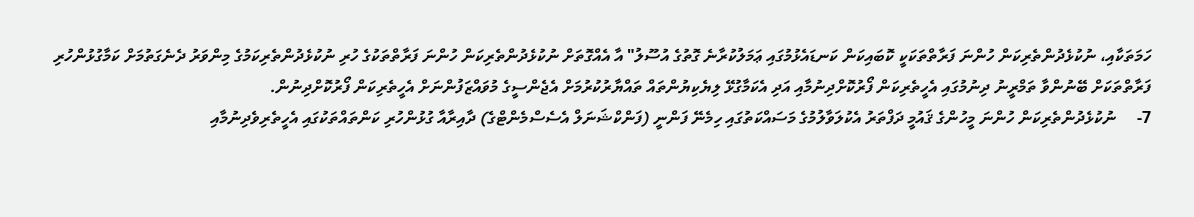ހަމަތަކާއި، ނުކުޅެދުންތެރިކަން ހުންނަ ފަރާތްތަކަކީ ކޮބައިކަން ކަނޑައެޅުމުގައި ޢަމަލުކުރާނެ ގޮތުގެ އުސޫލު" އާ އެއްގޮތަށް ނުކުޅެދުންތެރިކަން ހުންނަ ފަރާތްތަކުގެ ހުރި ނުކުޅެދުންތެރިކަމުގެ މިންވަރު ދެނެގަތުމަށް ކަމާގުޅުންހުރި ފަރާތްތަކަށް ބޭނުންވާ ތަމްރީނު ދިނުމުގައި އެހީތެރިކަން ފޯރުކޮށްދިނުމާއި އަދި އެކަމާގުޅޭ ލިޔެކިޔުންތައް ތައްޔާރުކުރުމަށް އެޖެންސީގެ މުވައްޒަފުންނަށް އެހީތެރިކަން ފޯރުކޮށްދިނުން.
7-     ނުކުޅެދުންތެރިކަން ހުންނަ މީހުންގެ ޤައުމީ ދަފްތަރު އެކުލަވާލުމުގެ މަސައްކަތުގައި ހިމެނޭ ފަންނީ (ފަންކްޝަނަލް އެސެސްމެންޓްގެ) ދާއިރާއާ ގުޅުންހުރި ކަންތައްތަކުގައި އެހީތެރިވެދިނުމާއި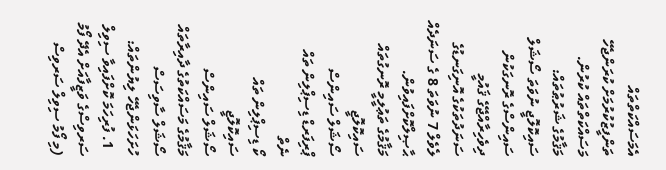އެމަސައްކަތްތައް ތަންފީޒުކުރުމަށް ކުރަންޖެހޭ މަސައްކަތްތައް ކުރުން.
މަޤާމުގެ ޝަރުޠުތައް:
ސައިކޮލޮޖީ ނުވަތަ ސޯޝަލް ސައިންސްގެ ރޮނގަކުން ދިވެހިރާއްޖޭގެ ޤައުމީ ސަނަދުތަކުގެ އޮނިގަނޑުގެ ލެވެލް 7 ނުވަތަ 8 ގެ ސަނަދެއް ޙާޞިލްކޮށްފައިވުން.
މަޤާމުގެ ތަޢުލީމީ ރޮނގުތައް
ސައިކޮލޮޖީ
ސޯޝަލް ސައިންސް
ޕްރިފަރޑް ޑިސިޕްލިން ތައް
ނެތް
ކޯ ޑިސިޕްލިން ތައް
ސައިކޮލޮޖީ
ސޯޝަލް ސައިންސް
މަޤާމުގެ މަސައްކަތުގެ ދާއިރާތައް
ސޯޝަލް ސާވިސަސް
ހުށަހަޅަންޖެހޭ ލިޔުންތައް:
  1. ފުރިހަމަ ކޮށްފައިވާ ސިވިލް ސަރވިސްގެ ވަޒީފާއަށް އެދޭ ފޯމު (މި ފޯމު ސިވިލް ސަރވިސް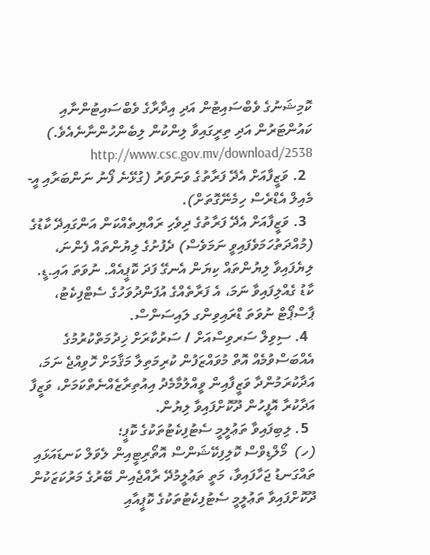ކޮމިޝަނުގެ ވެބްސައިޓުން އަދި އިދާރާގެ ވެބްސައިޓުންނާއި ކައުންޓަރުން އަދި ތިރީގައިވާ ލިންކުން ލިބެންހުންނާނެއެވެ.) http://www.csc.gov.mv/download/2538
  2. ވަޒީފާއަށް އެދޭ ފަރާތުގެ ވަނަވަރު (ގުޅޭނެ ފޯނު ނަންބަރާއި އީ-މެއިލް އެޑްރެސް ހިމެނޭގޮތަށް).
  3. ވަޒީފާއަށް އެދޭ ފަރާތުގެ ދިވެހި ރައްޔިތެއްކަން އަންގައިދޭ ކާޑުގެ (މުއްދަތުހަމަވެފައިވީ ނަމަވެސް) ދެފުށުގެ ލިޔުންތައް ފެންނަ، ލިޔެފައިވާ ލިޔުންތައް ކިޔަން އެނގޭ ފަދަ ކޮޕީއެއް. ނުވަތަ އައި.ޑީ. ކާޑު ގެއްލިފައިވާ ނަމަ، އެ ފަރާތެއްގެ އުފަންދުވަހުގެ ސެޓްފިކެޓު، ޕާސްޕޯޓް ނުވަތަ ޑްރައިވިންގ ލައިސަންސް.
  4. ސިވިލް ސަރވިސްއަށް / ސަރުކާރަށް ޚިދުމަތްކުރުމުގެ އެއްބަސްވުމެއް އޮތް މުވައްޒަފުން ކުރިމަތިލާ މަޤާމަށް ހޮވިއްޖެ ނަމަ، އަދާކުރަމުންދާ ވަޒީފާއިން ވީއްލުމާމެދު އިއުތިރާޒެއްނެތްކަމަށް، ވަޒީފާ އަދާކުރާ އޮފީހުން ދޫކޮށްފައިވާ ލިޔުން.
  5. ލިބިފައިވާ ތަޢުލީމީ ސެޓުފިކެޓުތަކުގެ ކޮޕީ؛
(ހ)  މޯލްޑިވްސް ކޮލިފިކޭޝަންސް އޮތޯރިޓީއިން ލެވަލް ކަނޑައަޅައި ތައްގަނޑު ޖަހާފައިވާ، މަތީ ތަޢުލީމުދޭ ރާއްޖެއިން ބޭރުގެ މަރުކަޒަކުން ދޫކޮށްފައިވާ ތަޢުލީމީ ސެޓުފިކެޓުތަކުގެ ކޮޕީއާއި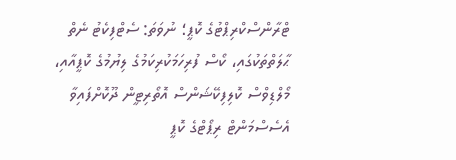ޓްރާންސްކްރިޕްޓުގެ ކޮޕީ؛ ނުވަތަ: ސެޓްފިކެޓު ނެތް ޙާލަތްތަކުގައި، ކޯސް ފުރިހަމަކުރިކަމުގެ ލިޔުމުގެ ކޮޕީއާއި، މޯލްޑިވްސް ކޮލިފިކޭޝަންސް އޮތޯރިޓީން ދޫކޮށްފައިވާ އެސެސްމަންޓް ރިޕޯޓްގެ ކޮޕީ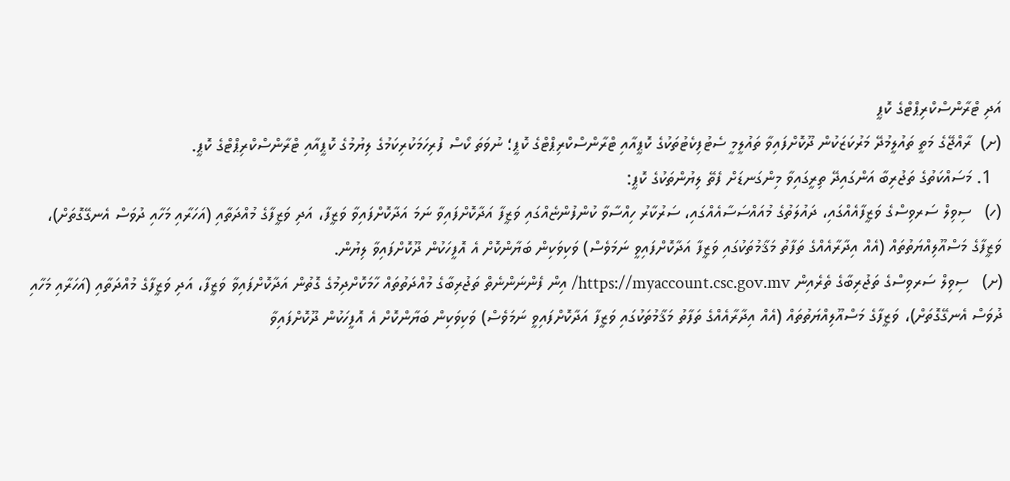އަދި ޓްރާންސްކްރިޕްޓްގެ ކޮޕީ
(ށ)  ރާއްޖޭގެ މަތީ ތައުލީމުދޭ މަރުކަޒަކުން ދޫކޮށްފައިވާ ތައުލީމީ ސެޓުފިކެޓުތަކުގެ ކޮޕީއާއި ޓްރާންސްކްރިޕްޓްގެ ކޮޕީ؛ ނުވަތަ ކޯސް ފުރިހަމަކުރިކަމުގެ ލިޔުމުގެ ކޮޕީއާއި ޓްރާންސްކްރިޕްޓްގެ ކޮޕީ.
  1. މަސައްކަތުގެ ތަޖުރިބާ އަންގައިދޭ ތިރީގައިވާ މިންގަނޑަށް ފެތޭ ލިޔުންތަކުގެ ކޮޕީ:
(ހ)   ސިވިލް ސަރވިސްގެ ވަޒީފާއެއްގައި، ދައުލަތުގެ މުއައްސަސާއެއްގައި، ސަރުކާރު ހިއްސާވާ ކުންފުންޏެއްގައި ވަޒީފާ އަދާކޮށްފައިވާ ނަމަ އަދާކޮށްފައިވާ ވަޒީފާ، އަދި ވަޒީފާގެ މުއްދަތާއި (އަހަރާއި މަހާއި ދުވަސް އެނގޭގޮތަށް)، ވަޒީފާގެ މަސްއޫލިއްޔަތުތައް (އެއް އިދާރާއެއްގެ ތަފާތު މަޤާމުތަކުގައި ވަޒީފާ އަދާކޮށްފައިވީ ނަމަވެސް) ވަކިވަކިން ބަޔާންކޮށް އެ އޮފީހަކުން ދޫކޮށްފައިވާ ލިޔުން.
(ށ)   ސިވިލް ސަރވިސްގެ ތަޖުރިބާގެ ތެރެއިން https://myaccount.csc.gov.mv/ އިން ފެންނަންނެތް ތަޖުރިބާގެ މުއްދަތުތައް ހާމަކޮށްދިމުގެ ގޮތުން އަދާކޮށްފައިވާ ވަޒީފާ، އަދި ވަޒީފާގެ މުއްދަތާއި (އަހަރާއި މަހާއި ދުވަސް އެނގޭގޮތަށް)، ވަޒީފާގެ މަސްއޫލިއްޔަތުތައް (އެއް އިދާރާއެއްގެ ތަފާތު މަޤާމުތަކުގައި ވަޒީފާ އަދާކޮށްފައިވީ ނަމަވެސް) ވަކިވަކިން ބަޔާންކޮށް އެ އޮފީހަކުން ދޫކޮށްފައިވާ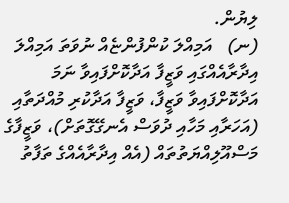ލިޔުން.
(ނ)   އަމިއްލަ ކުންފުންޏެއް ނުވަތަ އަމިއްލަ އިދާރާއެއްގައި ވަޒީފާ އަދާކޮށްފައިވާ ނަމަ އަދާކޮށްފައިވާ ވަޒީފާ، ވަޒީފާ އަދާކުރި މުއްދަތާއި (އަހަރާއި މަހާއި ދުވަސް އެނގޭގޮތަށް)، ވަޒީފާގެ މަސްއޫލިއްޔަތުތައް (އެއް އިދާރާއެއްގެ ތަފާތު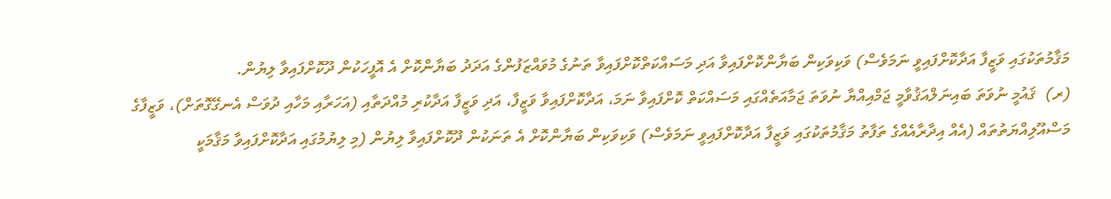މަޤާމުތަކުގައި ވަޒީފާ އަދާކޮށްފައިވީ ނަމަވެސް) ވަކިވަކިން ބަޔާންކޮށްފައިވާ އަދި މަސައްކަތްކޮށްފައިވާ ތަނުގެ މުވައްޒަފުންގެ އަދަދު ބަޔާންކޮށް އެ އޮފީހަކުން ދޫކޮށްފައިވާ ލިޔުން.
(ރ)  ޤައުމީ ނުވަތަ ބައިނަލްއަޤުވާމީ ޖަމްއިއްޔާ ނުވަތަ ޖަމާއަތެއްގައި މަސައްކަތް ކޮށްފައިވާ ނަމަ، އަދާކޮށްފައިވާ ވަޒީފާ، އަދި ވަޒީފާ އަދާކުރި މުއްދަތާއި (އަހަރާއި މަހާއި ދުވަސް އެނގޭގޮތަށް)، ވަޒީފާގެ މަސްއޫލިއްޔަތުތައް (އެއް އިދާރާއެއްގެ ތަފާތު މަޤާމުތަކުގައި ވަޒީފާ އަދާކޮށްފައިވީ ނަމަވެސް) ވަކިވަކިން ބަޔާންކޮށް އެ ތަނަކުން ދޫކޮށްފައިވާ ލިޔުން (މި ލިޔުމުގައި އަދާކޮށްފައިވާ މަޤާމަކީ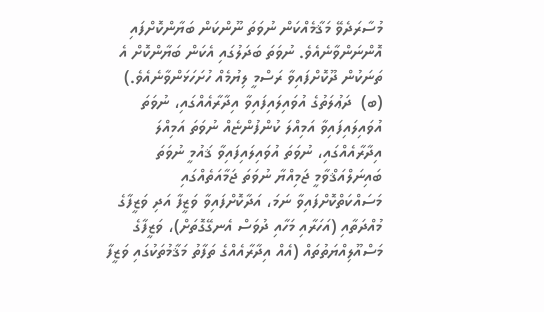މުސާރަދެވޭ މަޤާމެއްކަން ނުވަތަ ނޫންކަން ބަޔާންކޮށްފައި އޮންނަންވާނެއެވެ. ނުވަތަ ބަދަލުގައި އެކަން ބަޔާންކޮށް އެ ތަނަކުން ދޫކޮށްފައިވާ ރަސްމީ ލިޔުމެއް ހުށަހަޅަންވާނެއެވެ.)
(ބ)  ދަޢުލަތުގެ އުވައިލައިފައިވާ އިދާރާއެއްގައި، ނުވަތަ އުވައިލައިފައިވާ އަމިއްލަ ކުންފުންޏެއް ނުވަތަ އަމިއްލަ އިދާރާއެއްގައި، ނުވަތަ އުވައިލައިފައިވާ ޤައުމީ ނުވަތަ ބައިނަލްއަޤްވާމީ ޖަމިއްޔާ ނުވަތަ ޖަމާއަތެއްގައި މަސައްކަތްކޮށްފައިވާ ނަމަ، އަދާކޮށްފައިވާ ވަޒީފާ އަދި ވަޒީފާގެ މުއްދަތާއި (އަހަރާއި މަހާއި ދުވަސް އެނގޭގޮތަށް)، ވަޒީފާގެ މަސްއޫލިއްޔަތުތައް (އެއް އިދާރާއެއްގެ ތަފާތު މަޤާމުތަކުގައި ވަޒީފާ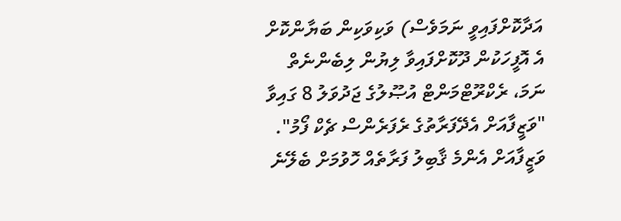އަދާކޮށްފައިވީ ނަމަވެސް) ވަކިވަކިން ބަޔާންކޮށް އެ އޮފީހަކުން ދޫކޮށްފައިވާ ލިޔުން ލިބެންނެތް ނަމަ، ރެކްރޫޓްމަންޓް އުޞޫލުގެ ޖަދުވަލު 8 ގައިވާ "ވަޒީފާއަށް އެދޭފަރާތުގެ ރެފަރެންސް ޗެކް ފޯމު".
ވަޒީފާއަށް އެންމެ ޤާބިލު ފަރާތެއް ހޮވުމަށް ބެލޭނެ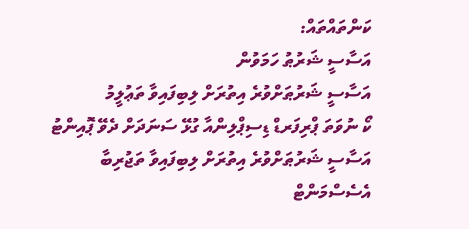ކަންތައްތައް:
އަސާސީ ޝަރުޠު ހަމަވުން
އަސާސީ ޝަރުޠަށްވުރެ އިތުރަށް ލިބިފައިވާ ތަޢުލީމު
ކޯ ނުވަތަ ޕްރިފަރޑް ޑިސިޕްލިންއާ ގުޅޭ ސަނަދަށް ދެވޭ ޕޮއިންޓު
އަސާސީ ޝަރުޠަށްވުރެ އިތުރަށް ލިބިފައިވާ ތަޖުރިބާ
އެސެސްމަންޓް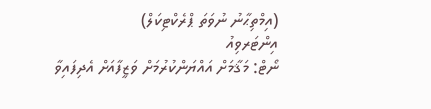(އިމްތިޙާނު ނުވަތަ ޕްރެކްޓިކަލް)
އިންޓަރވިއު
ނޯޓް: މަޤާމަށް އައްޔަންކުރުމަށް ވަޒީފާއަށް އެދިފައިވާ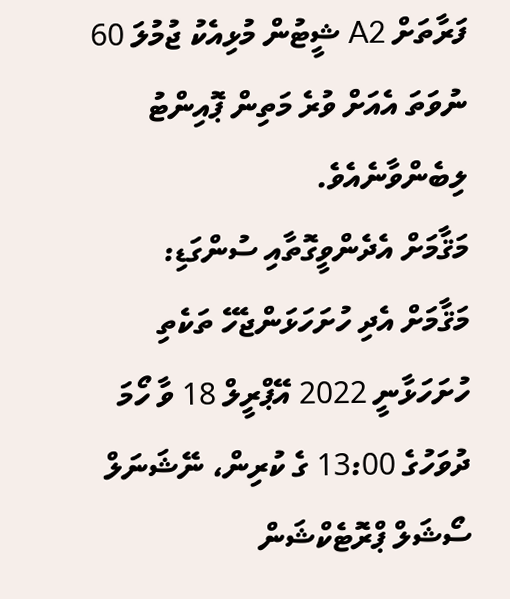ފަރާތަށް A2 ޝީޓުން މުޅިއެކު ޖުމުލަ 60 ނުވަތަ އެއަށް ވުރެ މަތިން ޕޮއިންޓު ލިބެންވާނެއެވެ.
މަޤާމަށް އެދެންވީގޮތާއި ސުންގަޑި:
މަޤާމަށް އެދި ހުށަހަޅަންޖެހޭ ތަކެތި ހުށަހަޅާނީ 2022 އޭޕްރީލް 18 ވާ ހޯމަ ދުވަހުގެ 13:00 ގެ ކުރިން، ނޭޝަނަލް ސޯޝަލް ޕްރޮޓެކްޝަން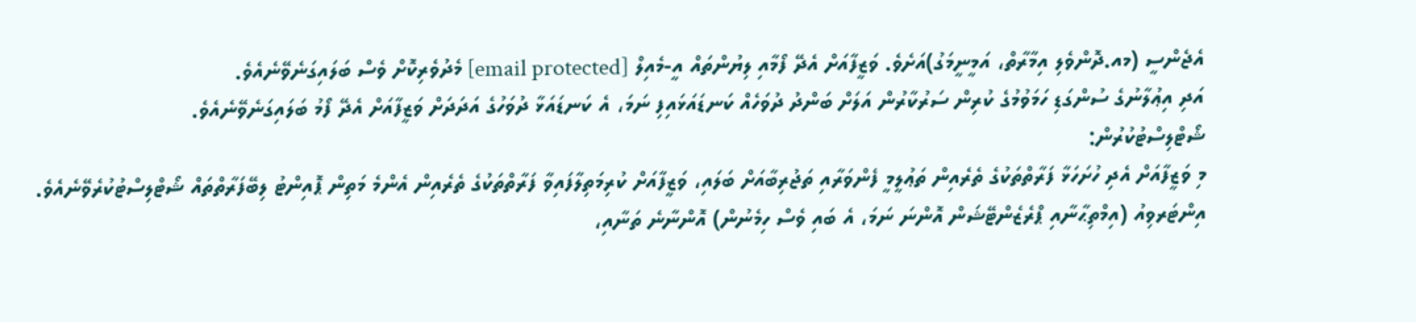އެޖެންސީ (މއ.ދޮންވެލި އިމާރާތް، އަމީނީމަގު)އަށެވެ. ވަޒީފާއަށް އެދޭ ފޯމާއި ލިޔުންތައް އީ-މެއިލް [email protected] މެދުވެރިކޮށް ވެސް ބަލައިގަނެވޭނެއެވެ.
އަދި އިޢުލާނުގެ ސުންގަޑި ހަމަވުމުގެ ކުރިން ސަރުކާރުން އަލަށް ބަންދު ދުވަހެއް ކަނޑައަޅައިފި ނަމަ، އެ ކަނޑައަޅާ ދުވަހުގެ އަދަދަށް ވަޒީފާއަށް އެދޭ ފޯމު ބަލައިގަނެވޭނެއެވެ.
ޝޯޓްލިސްޓުކުރުން:
މި ވަޒީފާއަށް އެދި ހުށަހަޅާ ފަރާތްތަކުގެ ތެރެއިން ތަޢުލީމީ ފެންވަރާއި ތަޖުރިބާއަށް ބަލައި، ވަޒީފާއަށް ކުރިމަތިލާފައިވާ ފަރާތްތަކުގެ ތެރެއިން އެންމެ މަތިން ޕޮއިންޓު ލިބޭފަރާތްތައް ޝޯޓްލިސްޓުކުރެވޭނެއެވެ.
އިންޓަރވިއު (އިމްތިޙާނާއި ޕްރެޒެންޓޭޝަން އޮންނަ ނަމަ، އެ ބައި ވެސް ހިމެނުން) އޮންނާނެ ތަނާއި،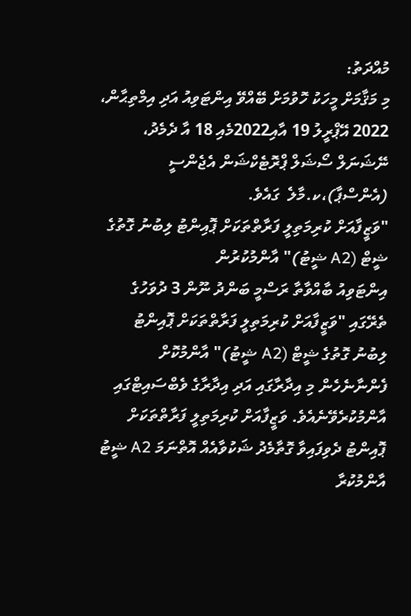މުއްދަތު:
މި މަޤާމަށް މީހަކު ހޮވުމަށް ބޭއްވޭ އިންޓަވިއު އަދި އިމްތިޙާން، 2022 އޭޕްރީލު 19 އާއި2022މެއި 18 އާ ދެމެދު، ނޭޝަނަލް ސޯޝަލް ޕްރޮޓެކްޝަން އެޖެންސީ (އެންސްޕާ)،ކ.މާލެ  ގައެވެ.
"ވަޒީފާއަށް ކުރިމަތިލީ ފަރާތްތަކަށް ޕޮއިންޓު ލިބުނު ގޮތުގެ ޝީޓް (A2 ޝީޓު)" އާންމުކުރުން
އިންޓަވިއު ބާއްވާތާ ރަސްމީ ބަންދު ނޫން 3 ދުވަހުގެ ތެރޭގައި "ވަޒީފާއަށް ކުރިމަތިލީ ފަރާތްތަކަށް ޕޮއިންޓު ލިބުނު ގޮތުގެ ޝީޓް (A2 ޝީޓު)" އާންމުކޮށް ފެންނާނެހެން މި އިދާރާގައި އަދި އިދާރާގެ ވެބްސައިޓްގައި އާންމުކުރެވޭނެއެވެ. ވަޒީފާއަށް ކުރިމަތިލީ ފަރާތްތަކަށް ޕޮއިންޓު ދެވިފައިވާ ގޮތާމެދު ޝަކުވާއެއް އޮތްނަމަ A2 ޝީޓު އާންމުކުރާ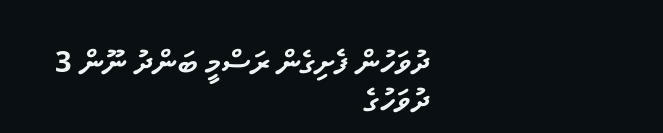ދުވަހުން ފެށިގެން ރަސްމީ ބަންދު ނޫން 3 ދުވަހުގެ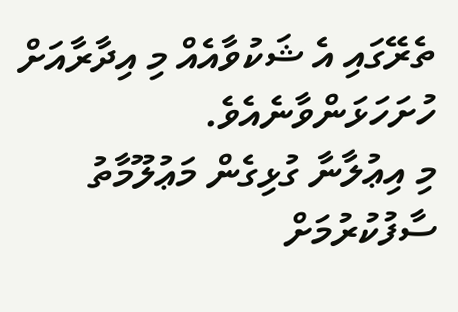ތެރޭގައި އެ ޝަކުވާއެއް މި އިދާރާއަށް ހުށަހަޅަންވާނެއެވެ.
މި އިޢުލާނާ ގުޅިގެން މަޢުލޫމާތު ސާފުކުރުމަށް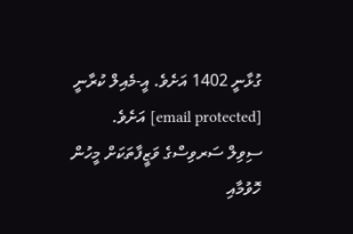ގުޅާނީ 1402 އަށެވެ. އީ-މެއިލް ކުރާނީ [email protected] އަށެވެ.
ސިވިލް ސަރވިސްގެ ވަޒީފާތަކަށް މީހުން ހޮވުމާއި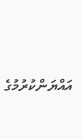އައްޔަންކުރުމުގެ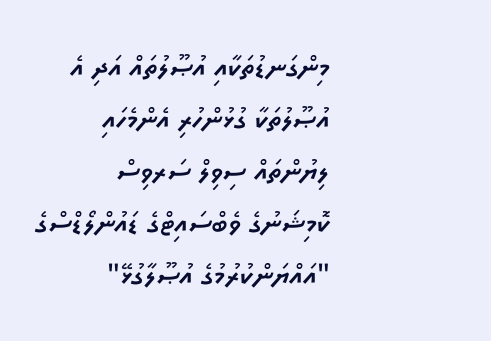މިންގަނޑުތަކާއި އުޞޫލުތައް އަދި އެ އުޞޫލުތަކާ ގުޅުންހުރި އެންމެހައި ލިޔުންތައް ސިވިލް ސަރވިސް ކޮމިޝަނުގެ ވެބްސައިޓްގެ ޑައުންލޯޑްސްގެ "އައްޔަންކުރުމުގެ އުޞޫލާގުޅޭ"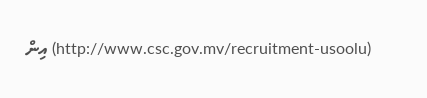(http://www.csc.gov.mv/recruitment-usoolu) އިން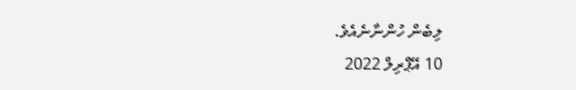ލިބެން ހުންނާނެއެވެ.
10 އޭޕްރިލް 2022